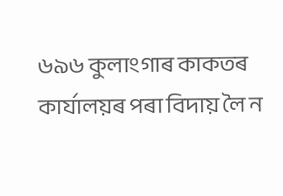৬৯৬ কুলাংগাৰ কাকতৰ কাৰ্যালয়ৰ পৰা বিদায় লৈ ন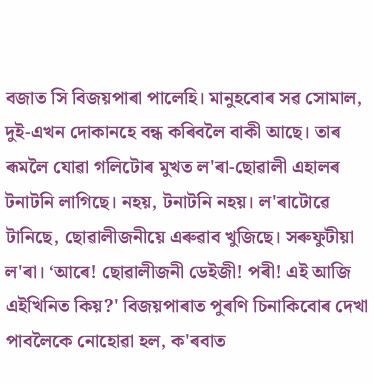বজাত সি বিজয়পাৰা পালেহি। মানুহবোৰ সৱ সোমাল, দুই-এখন দোকানহে বন্ধ কৰিবলৈ বাকী আছে। তাৰ ৰূমলৈ যোৱা গলিটোৰ মুখত ল'ৰা-ছোৱালী এহালৰ টনাটনি লাগিছে। নহয়, টনাটনি নহয়। ল'ৰাটোৱে টানিছে, ছোৱালীজনীয়ে এৰুৱাব খুজিছে। সৰুফুটীয়া ল'ৰা। ‘আৰে! ছোৱালীজনী ডেইজী! পৰী! এই আজি এইখিনিত কিয়?' বিজয়পাৰাত পুৰণি চিনাকিবোৰ দেখা পাবলৈকে নোহোৱা হল, ক'ৰবাত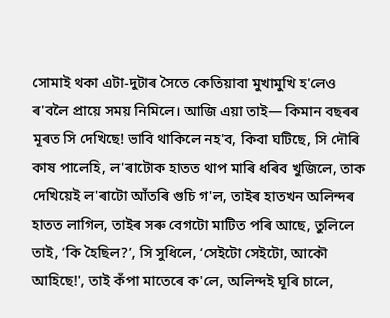সোমাই থকা এটা-দুটাৰ সৈতে কেতিয়াবা মুখামুখি হ'লেও ৰ'বলৈ প্ৰায়ে সময় নিমিলে। আজি এয়া তাই— কিমান বছৰৰ মূৰত সি দেখিছে! ভাবি থাকিলে নহ'ব, কিবা ঘটিছে, সি দৌৰি কাষ পালেহি, ল'ৰাটোক হাতত থাপ মাৰি ধৰিব খুজিলে, তাক দেখিয়েই ল'ৰাটো আঁতৰি গুচি গ'ল, তাইৰ হাতখন অলিন্দৰ হাতত লাগিল, তাইৰ সৰু বেগটো মাটিত পৰি আছে, তুলিলে তাই, ‘কি হৈছিল?’, সি সুধিলে, ‘সেইটো সেইটো, আকৌ আহিছে!', তাই কঁপা মাতেৰে ক'লে, অলিন্দই ঘূৰি চালে,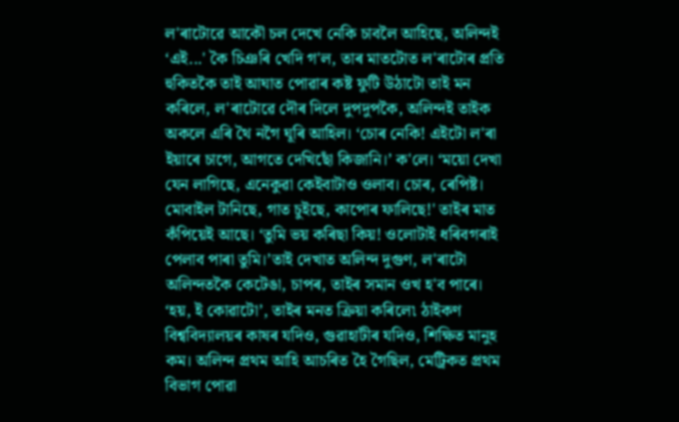ল'ৰাটোৱে আকৌ চল দেখে নেকি চাবলৈ আহিছে, অলিন্দই ‘এই...' কৈ চিঞৰি খেদি গ'ল, তাৰ মাতটোত ল'ৰাটোৰ প্ৰতি হুকিতকৈ তাই আঘাত পোৱাৰ কষ্ট ফুটি উঠাটো তাই মন কৰিলে, ল'ৰাটোৱে দৌৰ দিলে দুপদুপকৈ, অলিন্দই তাইক অকলে এৰি থৈ নগৈ ঘূৰি আহিল। ‘চোৰ নেকি! এইটো ল'ৰা ইয়াৰে চাগে, আগতে দেখিছোঁ কিজানি।’ ক'লে। ‘ময়ো দেখা যেন লাগিছে, এনেকুৱা কেইবাটাও ওলাব। চোৰ, ৰেপিষ্ট। মোবাইল টানিছে, গাত চুইছে, কাপোৰ ফালিছে!' তাইৰ মাত কঁপিয়েই আছে। ‘তুমি ভয় কৰিছা কিয়! ওলোটাই ধৰিবগৰাই পেলাব পাৰা তুমি।’তাই দেখাত অলিন্দ দুগুণ, ল'ৰাটো অলিন্দতকৈ কেটেঙা, চাপৰ, তাইৰ সমান ওখ হ'ব পাৰে। ‘হয়, ই কোৱাটো’, তাইৰ মনত ক্ৰিয়া কৰিলে৷ ঠাইকণ বিশ্ববিদ্যালয়ৰ কাষৰ যদিও, গুৱাহাটীৰ যদিও, শিক্ষিত মানুহ কম। অলিন্দ প্ৰথম আহি আচৰিত হৈ গৈছিল, মেট্ৰিকত প্ৰথম বিভাগ পোৱা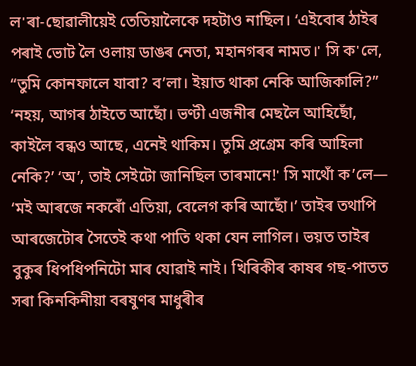ল'ৰা-ছোৱালীয়েই তেতিয়ালৈকে দহটাও নাছিল। ‘এইবোৰ ঠাইৰ পৰাই ভোট লৈ ওলায় ডাঙৰ নেতা, মহানগৰৰ নামত।' সি ক'লে, “তুমি কোনফালে যাবা? ব’লা। ইয়াত থাকা নেকি আজিকালি?” ‘নহয়, আগৰ ঠাইতে আছোঁ। ভণ্টী এজনীৰ মেছলৈ আহিছোঁ, কাইলৈ বন্ধও আছে, এনেই থাকিম। তুমি প্ৰগ্ৰেম কৰি আহিলা নেকি?’ ‘অ’, তাই সেইটো জানিছিল তাৰমানে!' সি মাথোঁ ক’লে— ‘মই আৰজে নকৰোঁ এতিয়া, বেলেগ কৰি আছোঁ।’ তাইৰ তথাপি আৰজেটোৰ সৈতেই কথা পাতি থকা যেন লাগিল। ভয়ত তাইৰ বুকুৰ ধিপধিপনিটো মাৰ যোৱাই নাই। খিৰিকীৰ কাষৰ গছ-পাতত সৰা কিনকিনীয়া বৰষুণৰ মাধুৰীৰ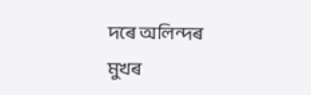দৰে অলিন্দৰ মুখৰ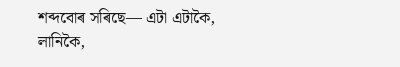শব্দবোৰ সৰিছে— এটা এটাকৈ, লানিকৈ,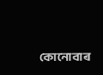কোনোবাৰ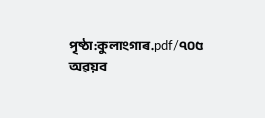পৃষ্ঠা:কুলাংগাৰ.pdf/৭০৫
অৱয়ব